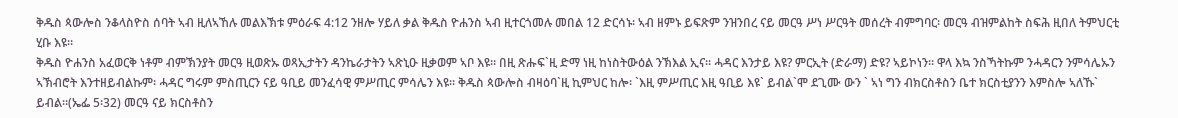ቅዱስ ጳውሎስ ንቆላስዮስ ሰባት ኣብ ዚለኣኸሉ መልእኽቱ ምዕራፍ 4:12 ንዘሎ ሃይለ ቃል ቅዱስ ዮሐንስ ኣብ ዚተርጎመሉ መበል 12 ድርሳኑ፡ ኣብ ዘምኑ ይፍጽም ንዝንበረ ናይ መርዓ ሥነ ሥርዓት መሰረት ብምግባር፡ መርዓ ብዝምልከት ስፍሕ ዚበለ ትምህርቲ ሂቡ እዩ።
ቅዱስ ዮሐንስ አፈወርቅ ነቶም ብምኽንያት መርዓ ዚወጽኡ ወጻኢታትን ዳንኬራታትን ኣጽኒዑ ዚቃወም ኣቦ እዩ። በዚ ጽሑፍ`ዚ ድማ ነዚ ከነስትውዕል ንኽእል ኢና። ሓዳር እንታይ እዩ? ምርኢት (ድራማ) ድዩ? ኣይኮነን። ዋላ እኳ ንስኻትኩም ንሓዳርን ንምሳሌኡን ኣኽብሮት እንተዘይብልኩም፡ ሓዳር ግሩም ምስጢርን ናይ ዓቢይ መንፈሳዊ ምሥጢር ምሳሌን እዩ። ቅዱስ ጳውሎስ ብዛዕባ`ዚ ኪምህር ከሎ፡ `እዚ ምሥጢር እዚ ዓቢይ እዩ` ይብል`ሞ ደጊሙ ውን ` ኣነ ግን ብክርስቶስን ቤተ ክርስቲያንን እምስሎ ኣለኹ` ይብል።(ኤፌ 5፡32) መርዓ ናይ ክርስቶስን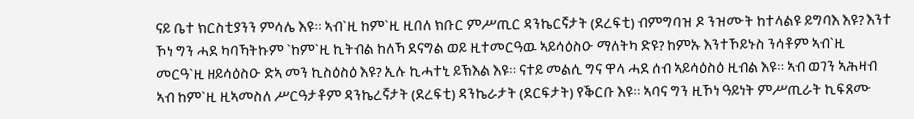ናይ ቤተ ክርስቲያንን ምሳሌ እዩ። ኣብ`ዚ ከም`ዚ ዚበለ ክቡር ምሥጢር ዳንኬርኛታት (ደረፍቲ) ብምግባዝ ዶ ንዝሙት ከተላልዩ ይግባእ እዩ? እንተ ኾነ ግን ሓደ ካባኻትኩም `ከም`ዚ ኪትብል ከለኻ ደናግል ወይ ዚተመርዓዉ ኣይሳዕስዑ ማለትካ ድዩ? ከምኡ እንተኾይኑስ ንሳቶም ኣብ`ዚ መርዓ`ዚ ዘይሳዕስዑ ድኣ መን ኪስዕስዕ እዩ? ኢሉ ኪሓተኒ ይኽእል እዩ። ናተይ መልሲ ግና ዋላ ሓደ ሰብ ኣይሳዕስዕ ዚብል እዩ። ኣብ ወገን ኣሕዛብ ኣብ ከም`ዚ ዚኣመስለ ሥርዓታቶም ዳንኬረኛታት (ደረፍቲ) ዳንኬራታት (ደርፍታት) የቕርቡ እዩ። ኣባና ግን ዚኾነ ዓይነት ምሥጢራት ኪፍጸሙ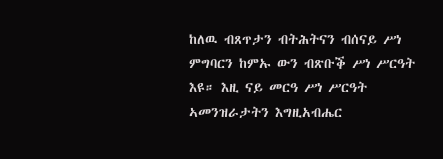ከለዉ ብጸጥታን ብትሕትናን ብሰናይ ሥነ ምግባርን ከምኡ ውን ብጽቡቕ ሥነ ሥርዓት እዩ። እዚ ናይ መርዓ ሥነ ሥርዓት ኣመንዝራታትን እግዚአብሔር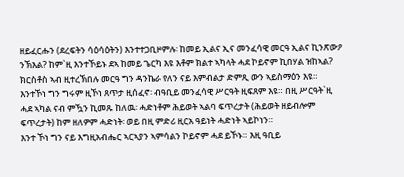ዘይፈርሑን (ደረፍትን ሳዕሳዕትን) እንተተጋቢዞምሉ፡ ከመይ ኢልና ኢና መንፈሳዊ መርዓ ኢልና ኪንጽውዖ ንኽእል? ከም`ዚ እንተኾይኑ ደኣ ከመይ ጌርካ እዩ እቶም ክልተ ኣካላት ሓደ ኮይኖም ኪበሃል ዝከኣል? ክርስቶስ ኣብ ዚተረኽበሉ መርዓ ግን ዳንኬራ የለን ናይ እምብልታ ድምጺ ውን ኣይስማዕን እዩ። እንተኾነ ግን ግሩም ዚኾነ ጸጥታ ዚሰፈኖ፡ ብዓቢይ መንፈሳዊ ሥርዓት ዚፍጸም እዩ። በዚ ሥርዓት`ዚ ሓደ ኣካል ናብ ምዃን ኪመጹ ከለዉ፡ ሓድነቶም ሕይወት ኣልባ ፍጥረታት (ሕይወት ዘይብሎም ፍጥረታት) ከም ዘለዎም ሓድነት፡ ወይ በዚ ምድሪ ዚርአ ዓይነት ሓድነት ኣይኮነን።
እንተ ኾነ ግን ናይ እግዚአብሔር ኣርኣያን ኣምሳልን ኮይኖም ሓደ ይኾኑ። እዚ ዓቢይ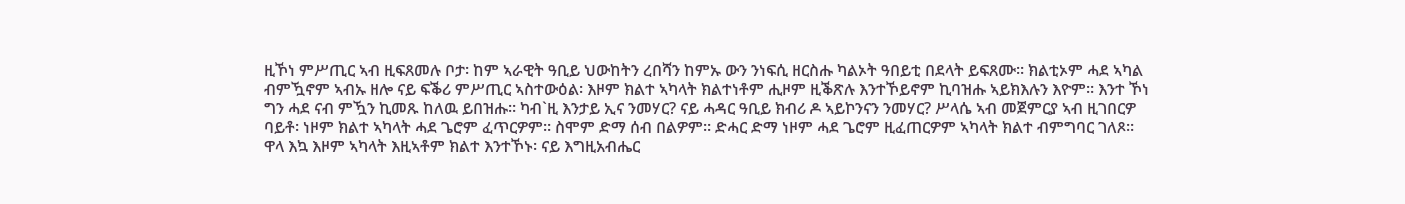ዚኾነ ምሥጢር ኣብ ዚፍጸመሉ ቦታ፡ ከም ኣራዊት ዓቢይ ህውከትን ረበሻን ከምኡ ውን ንነፍሲ ዘርስሑ ካልኦት ዓበይቲ በደላት ይፍጸሙ። ክልቲኦም ሓደ ኣካል ብምዃኖም ኣብኡ ዘሎ ናይ ፍቕሪ ምሥጢር ኣስተውዕል፡ እዞም ክልተ ኣካላት ክልተነቶም ሒዞም ዚቕጽሉ እንተኾይኖም ኪባዝሑ ኣይክእሉን እዮም። እንተ ኾነ ግን ሓደ ናብ ምዃን ኪመጹ ከለዉ ይበዝሑ። ካብ`ዚ እንታይ ኢና ንመሃር? ናይ ሓዳር ዓቢይ ክብሪ ዶ ኣይኮንናን ንመሃር? ሥላሴ ኣብ መጀምርያ ኣብ ዚገበርዎ ባይቶ፡ ነዞም ክልተ ኣካላት ሓደ ጌሮም ፈጥርዎም። ስሞም ድማ ሰብ በልዎም። ድሓር ድማ ነዞም ሓደ ጌሮም ዚፈጠርዎም ኣካላት ክልተ ብምግባር ገለጾ።
ዋላ እኳ እዞም ኣካላት እዚኣቶም ክልተ እንተኾኑ፡ ናይ እግዚአብሔር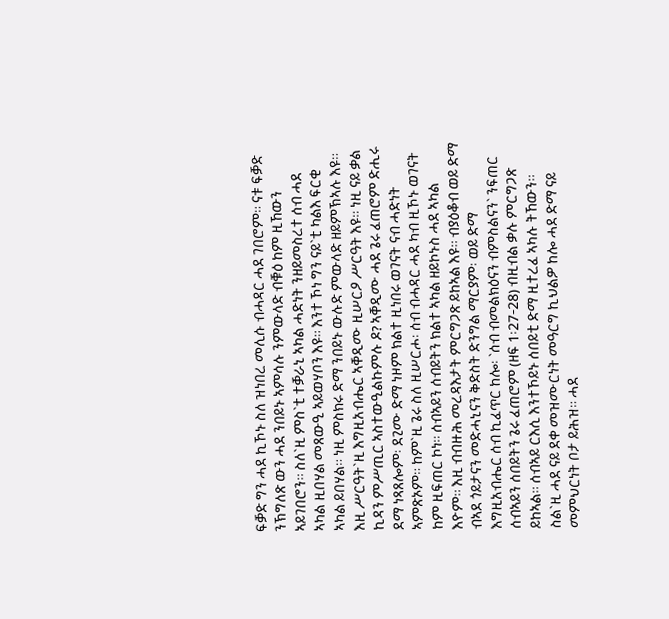ፍቓድ ግን ሓደ ኪኾኑ ስለ ዝነበረ መሊሱ ብሓዳር ሓደ ገበሮም። ናቱ ፍቓድ ንኽግለጽ ውን ሓደ ንበይኑ ኣምሳሉ ንምውላድ ብቑዕ ከም ዚኸውን ኣይገበሮን። ስለ`ዚ ምስ`ቲ ተቓራኒ ኣካል ሓድነት ንዘይመስረተ ሰብ ሓደ ኣካል ዚበሃል መጸውዒ ኣይወሃቦን እዩ። እንተ ኾነ ግን ናይ`ቲ ካልእ ፍርቂ ኣካል ይበሃል። ነዚ ምስክሩ ድማ ንበይኑ ውሉድ ምውላድ ዘይምኽኣሉ እዩ።
እዚ ሥርዓት`ዚ እግዚአብሔር ኣቐዲሙ ዚሠርዖ ሥርዓት እዩ። ነዚ ናይ ቃል ኪዳን ምሥጢር ኣስተውዒልኩምሉ ዶ? ኣቐዲሙ ሓደ ጌሩ ፈጠሮም ድሒሩ ደማ ነጻጸሎም፡ ደጊሙ ድማ ነዞም ክልተ ዚነበሩ ወገናት ናብ ሓድነት ኣምጽኦም። ከም`ዚ ጌሩ ስለ ዚሠርሖ፡ ሰብ ብሓዳር ሓደ ካብ ዚኾኑ ወገናት ከም ዚፍጠር ኮነ። ሰብኣይን ሰብይትን ክልተ ኣካል ዘይኮኑስ ሓደ ኣካል እዮም። እዚ ብብዙሕ መረዳእታት ምርግጋጽ ይከኣል እዩ። ብያዕቆብ ወይ ድማ ብኣደ ጎይታናን መድሓኒናን ቅድስት ድንግል ማርያም፡ ወይ ድማ እግዚአብሔር ሰብ ኪፈጥር ከሎ፡ `ሰብ ብመልክዕናን ብምስልናን` ንፍጠር ሰብኣይን ሰበይትን ጌሩ ፈጠሮም (ዘፍ 1፡27-28) ብዚብል ቃሉ ምርግጋጽ ይከኣል። ሰብኣይ ርእሲ እንተኾይኑ ሰበይቲ ድማ ዚተረፈ ኣካሉ ትኸውን። ስል`ዚ ሓደ ናይ ደቀ መዝሙርነት መዓርግ ኪህልዎ ከሎ ሓደ ድማ ናይ መምህርነት ቦታ ይሕዝ። ሓደ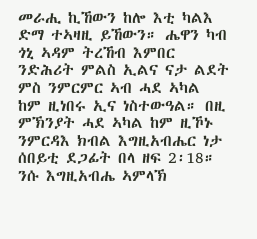መራሒ ኪኸውን ከሎ እቲ ካልእ ድማ ተኣዛዚ ይኸውን። ሔዋን ካብ ጎኒ ኣዳም ትረኸብ እምበር ንድሕሪት ምልስ ኢልና ናታ ልደት ምስ ንምርምር ኣብ ሓደ ኣካል ከም ዚነበሩ ኢና ነስተውዓል። በዚ ምኽንያት ሓደ ኣካል ከም ዚኾኑ ንምርዳእ ክብል እግዚአብሔር ነታ ሰበይቲ ደጋፊት በላ ዘፍ 2፡18። ንሱ እግዚአብሔ ኣምላኽ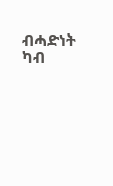ብሓድነት ካብ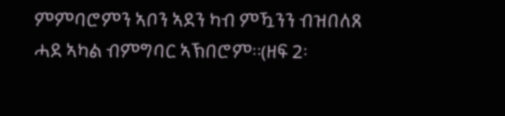ምምባሮምን ኣቦን ኣደን ካብ ምዃንን ብዝበለጸ ሓደ ኣካል ብምግባር ኣኽበሮም።(ዘፍ 2፡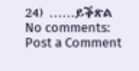24) ……ይቕጽል
No comments:
Post a Comment